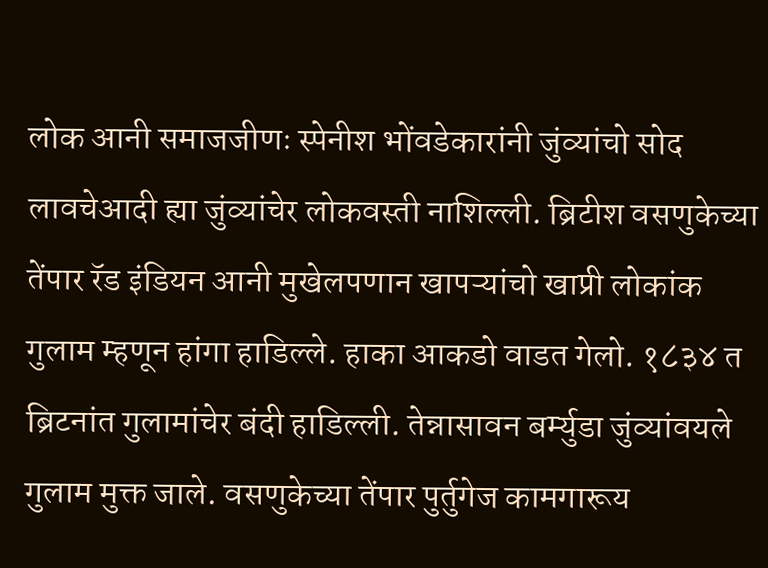लोक आनी समाजजीणः स्पेनीश भोंवडेकारांनी जुंव्यांचो सोद लावचेआदी ह्या जुंव्यांचेर लोकवस्ती नाशिल्ली. ब्रिटीश वसणुकेच्या तेंपार रॅड इंडियन आनी मुखेलपणान खापऱ्यांचो खाप्री लोकांक गुलाम म्हणून हांगा हाडिल्ले. हाका आकडो वाडत गेलो. १८३४ त ब्रिटनांत गुलामांचेर बंदी हाडिल्ली. तेन्नासावन बर्म्युडा जुंव्यांवयले गुलाम मुक्त जाले. वसणुकेच्या तेंपार पुर्तुगेज कामगारूय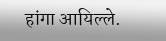हांगा आयिल्ले.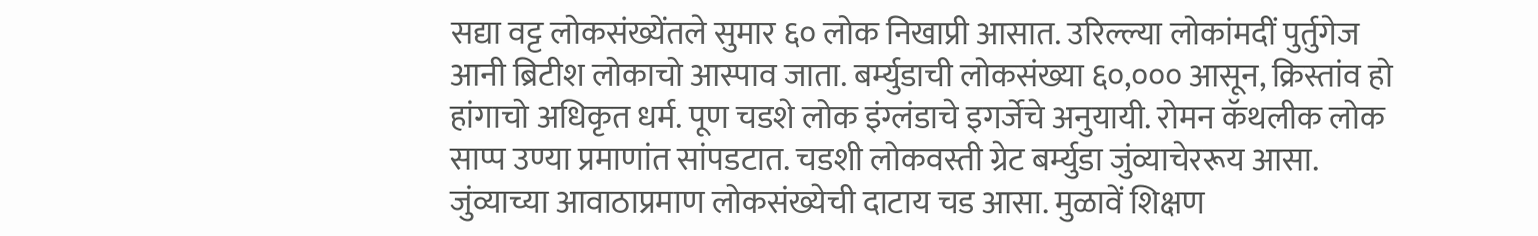सद्या वट्ट लोकसंख्येंतले सुमार ६० लोक निखाप्री आसात. उरिल्ल्या लोकांमदीं पुर्तुगेज आनी ब्रिटीश लोकाचो आस्पाव जाता. बर्म्युडाची लोकसंख्या ६०,००० आसून, क्रिस्तांव हो हांगाचो अधिकृत धर्म. पूण चडशे लोक इंग्लंडाचे इगर्जेचे अनुयायी. रोमन कॅथलीक लोक साप्प उण्या प्रमाणांत सांपडटात. चडशी लोकवस्ती ग्रेट बर्म्युडा जुंव्याचेररूय आसा. जुंव्याच्या आवाठाप्रमाण लोकसंख्येची दाटाय चड आसा. मुळावें शिक्षण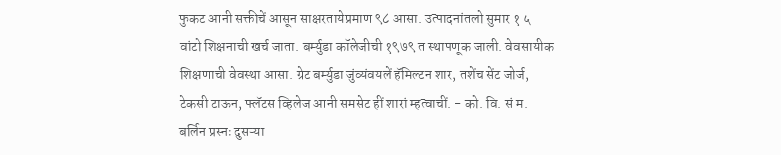फुकट आनी सक्तीचें आसून साक्षरतायेप्रमाण ९८ आसा. उत्पादनांतलो सुमार १ ५ वांटो शिक्षनाची खर्च जाता. बर्म्युडा कॉलेजीची १९७९ त स्थापणूक जाली. वेवसायीक शिक्षणाची वेवस्था आसा. ग्रेट बर्म्युडा जुंव्यंवयलें हॅमिल्टन शार, तशेंच सेंट जोर्ज, टेकसी टाऊन, फ्लॅटस व्हिलेज आनी समसेट हीं शारां म्हत्वाचीं. - को. वि. सं म.
बर्लिन प्रस्नः दुसऱ्या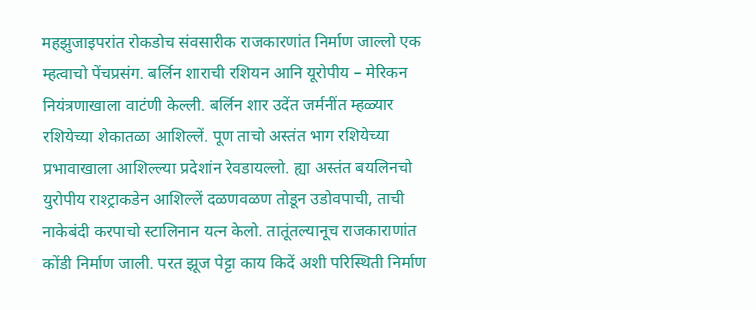महझुजाइपरांत रोकडोच संवसारीक राजकारणांत निर्माण जाल्लो एक म्हत्वाचो पेंचप्रसंग. बर्लिन शाराची रशियन आनि यूरोपीय – मेरिकन नियंत्रणाखाला वाटंणी केल्ली. बर्लिन शार उदेंत जर्मनींत म्हळ्यार रशियेच्या शेकातळा आशिल्लें. पूण ताचो अस्तंत भाग रशियेच्या प्रभावाखाला आशिल्ल्या प्रदेशांन रेवडायल्लो. ह्या अस्तंत बयलिनचो युरोपीय राश्ट्राकडेन आशिल्लें दळणवळण तोडून उडोवपाची, ताची नाकेबंदी करपाचो स्टालिनान यत्न केलो. तातूंतल्यानूच राजकाराणांत कोंडी निर्माण जाली. परत झूज पेट्टा काय किदें अशी परिस्थिती निर्माण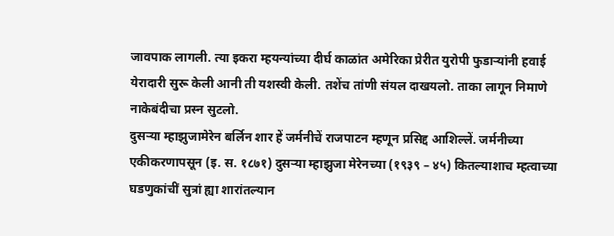जावपाक लागली. त्या इकरा म्हयन्यांच्या दीर्घ काळांत अमेरिका प्रेरीत युरोपी फुडाऱ्यांनी हवाई येरादारी सुरू केली आनी ती यशस्वी केली. तशेंच तांणी संयल दाखयलो. ताका लागून निमाणे नाकेबंदीचा प्रस्न सुटलो.
दुसऱ्या म्हाझुजामेरेन बर्लिन शार हें जर्मनीचें राजपाटन म्हणून प्रसिद्द आशिल्लें. जर्मनीच्या एकीकरणापसून (इ. स. १८७१) दुसऱ्या म्हाझुजा मेरेनच्या (१९३९ – ४५) कितल्याशाच म्हत्वाच्या घडणुकांचीं सुत्रां ह्या शारांतल्यान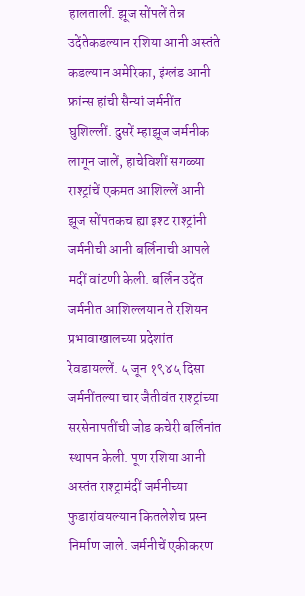हालतालीं. झूज सोंपलें तेन्न उदेंतेकडल्यान रशिया आनी अस्तंते कडल्यान अमेरिका, इंग्लंड आनी फ्रांन्स हांची सैन्यां जर्मनींत घुशिल्लीं. दुसरें म्हाझूज जर्मनीक लागून जालें, हाचेविशीं सगळ्या राश्ट्रांचें एकमत आशिल्लें आनी झूज सोंपतकच ह्या इश्ट राश्ट्रांनी जर्मनीची आनी बर्लिनाची आपले मदीं वांटणी केली. बर्लिन उदेंत जर्मनीत आशिल्लयान ते रशियन प्रभावाखालच्या प्रदेशांत रेवडायल्लें. ५ जून १९४५ दिसा जर्मनींतल्या चार जैतीवंत राश्ट्रांच्या सरसेनापतींची जोड कचेरी बर्लिनांत स्थापन केली. पूण रशिया आनी अस्तंत राश्ट्रामंदीं जर्मनीच्या फुडारांवयल्यान कितलेशेच प्रस्न निर्माण जाले. जर्मनीचें एकीकरण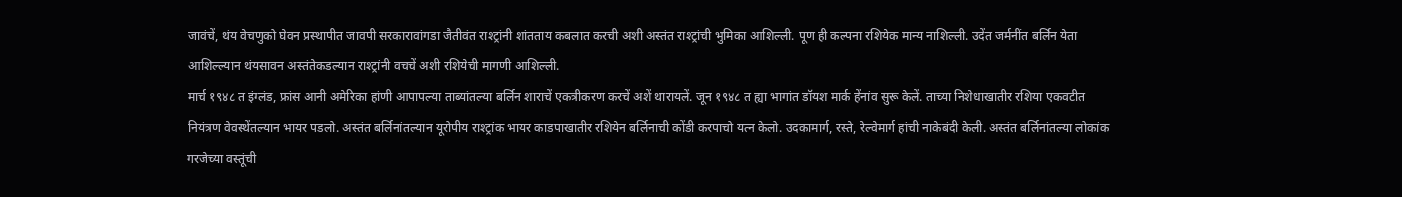जावंचें, थंय वेचणुको घेवन प्रस्थापीत जावपी सरकारावांगडा जैतीवंत राश्ट्रांनी शांतताय कबलात करची अशी अस्तंत राश्ट्रांची भुमिका आशिल्ली. पूण ही कल्पना रशियेक मान्य नाशिल्ली. उदेंत जर्मनींत बर्लिन येता आशिल्ल्यान थंयसावन अस्तंतेकडल्यान राश्ट्रांनी वचचें अशी रशियेची मागणी आशिल्ली.
मार्च १९४८ त इंग्लंड, फ्रांस आनी अमेरिका हांणी आपापल्या ताब्यांतल्या बर्लिन शाराचें एकत्रीकरण करचें अशें थारायलें. जून १९४८ त ह्या भागांत डॉयश मार्क हेंनांव सुरू केलें. ताच्या निशेधाखातीर रशिया एकवटीत नियंत्रण वेवस्थेंतल्यान भायर पडलो. अस्तंत बर्लिनांतल्यान यूरोपीय राश्ट्रांक भायर काडपाखातीर रशियेन बर्लिनाची कोंडी करपाचो यत्न केलो. उदकामार्ग, रस्ते, रेल्वेमार्ग हांची नाकेबंदी केली. अस्तंत बर्लिनांतल्या लोकांक गरजेच्या वस्तूंची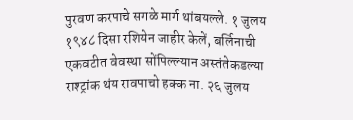पुरवण करपाचे सगळे मार्ग थांबयल्ले. १ जुलय १९४८ दिसा रशियेन जाहीर केलें, बर्लिनाची एकवटीत वेवस्था सोंपिल्ल्यान अस्तंतेकडल्या राश्ट्रांक थंय रावपाचो हक्क ना. २६ जुलय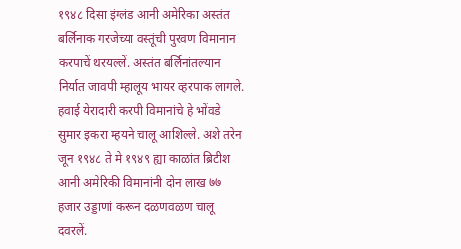१९४८ दिसा इंग्लंड आनी अमेरिका अस्तंत बर्लिनाक गरजेच्या वस्तूंची पुरवण विमानान करपाचें थरयल्लें. अस्तंत बर्लिनांतल्यान निर्यात जावपी म्हालूय भायर व्हरपाक लागले. हवाई येरादारी करपी विमानांचे हे भोंवडे सुमार इकरा म्हयने चालू आशिल्ले. अशे तरेन जून १९४८ ते मे १९४९ ह्या काळांत ब्रिटीश आनी अमेरिकी विमानांनी दोन लाख ७७ हजार उड्डाणां करून दळणवळण चालू दवरलें.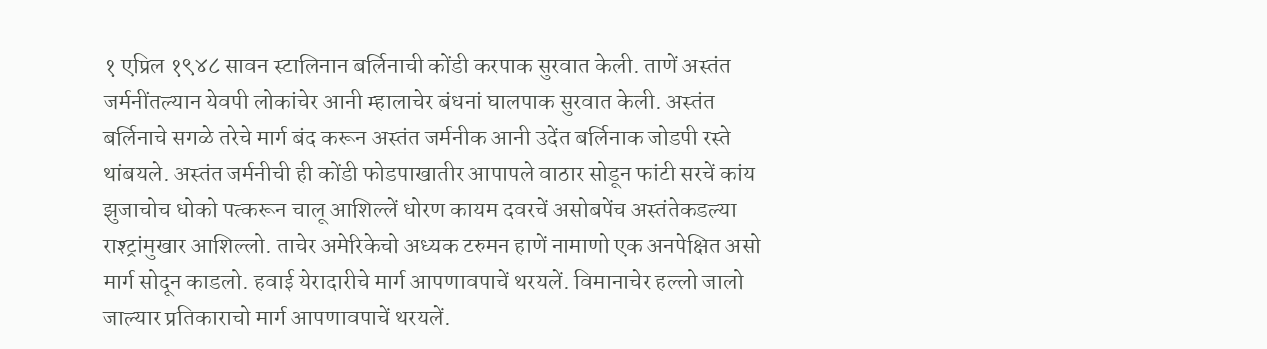१ एप्रिल १९४८ सावन स्टालिनान बर्लिनाची कोंडी करपाक सुरवात केली. ताणें अस्तंत जर्मनींतल्यान येवपी लोकांचेर आनी म्हालाचेर बंधनां घालपाक सुरवात केली. अस्तंत बर्लिनाचे सगळे तरेचे मार्ग बंद करून अस्तंत जर्मनीक आनी उदेंत बर्लिनाक जोडपी रस्ते थांबयले. अस्तंत जर्मनीची ही कोंडी फोडपाखातीर आपापले वाठार सोडून फांटी सरचें कांय झुजाचोच धोको पत्करून चालू आशिल्लें धोरण कायम दवरचें असोबपेंच अस्तंतेकडल्या राश्ट्रांमुखार आशिल्लो. ताचेर अमेरिकेचो अध्यक टरुमन हाणें नामाणो एक अनपेक्षित असो मार्ग सोदून काडलो. हवाई येरादारीचे मार्ग आपणावपाचें थरयलें. विमानाचेर हल्लो जालो जाल्यार प्रतिकाराचो मार्ग आपणावपाचें थरयलें.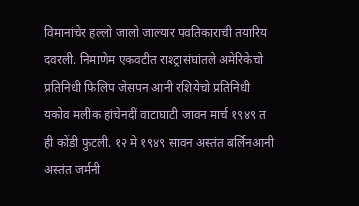विमानांचेर हल्लो जालो जाल्यार पवतिकाराची तयारिय दवरली. निमाणेम एकवटीत राश्ट्रासंघांतले अमेरिकेचो प्रतिनिधी फिलिप जेसपन आनी रशियेचो प्रतिनिधी यकोव मलीक हांचेनदीं वाटाघाटी जावन मार्च १९४९ त ही कोंडी फुटली. १२ मे १९४९ सावन अस्तंत बर्लिनआनी अस्तंत जर्मनी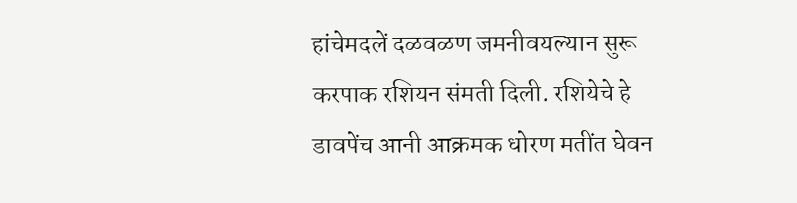हांचेमदलें दळवळण जमनीवयल्यान सुरू करपाक रशियन संमती दिली. रशियेचे हे डावपेंच आनी आक्रमक धोरण मतींत घेवन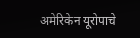अमेरिकेन यूरोपाचे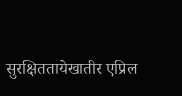सुरक्षिततायेखातीर एप्रिल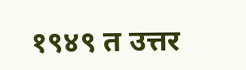१९४९ त उत्तर